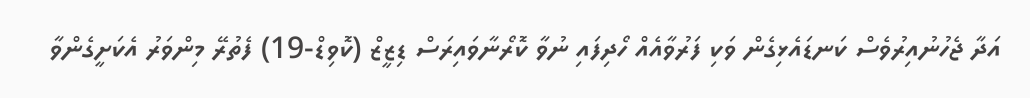އަދާ ޖެހުނުއިރުވެސް ކަނޑައެޅިގެން ވަކި ފަރުވާއެއް ހޯދިފައި ނުވާ ކޮރޯނާވައިރަސް ޑިޒީޒް (ކޮވިޑް-19) ފެތުރޭ މިންވަރު އެކަށީގެންވާ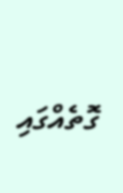ގޮތެއްގައި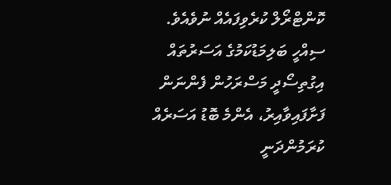ކޮންޓްރޯލް ކުރެވިފައެއް ނުވެއެވެ. ސިއްހީ ބަލިމަޑުކަމުގެ އަސަރުތައް އިގުތިސޯދީ މަސްރަހުން ފެންނަން ފަށާފައިވާއިރު، އެންމެ ބޮޑު އަސަރެއް ކުރަމުންދަނީ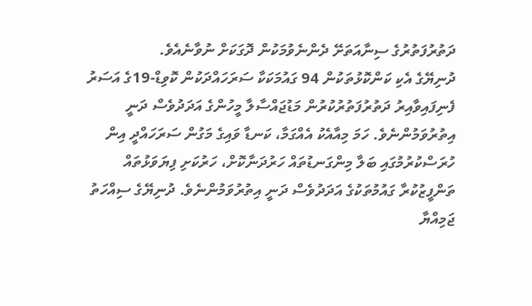ދަތުރުފަތުރުގެ ސިނާއަތަށޭ ދެންނެވުމަކުން ދޮގަކަށް ނުވާނެއެވެ.
ދުނިޔޭގެ އެކި ކަންކޮޅުތަކުން 94 ގައުމަކަކާ ސަރަހައްދަކުން ކޮވިޑް-19ގެ އަސަރު ފެނިފައިވާއިރު ދަތުރުފަތުރުކުރުން މަޑުޖައްސާލާ މީހުންގެ އަދަދުވެސް ދަނީ އިތުރުވަމުންނެވެ. ހަމަ މިއާއެކު އެއްގަމާ، ކަނޑާ ވައިގެ މަގުން ސަރަހައްދީ އިން ހުރަސްކުރުމުގައި ބަލާ މިންގަނޑުތައް ހަރުދަނާކޮށް، ހަރުކަށި ފިޔަވަޅުތައް ތަންފީޒުކުރާ ގައުމުތަކުގެ އަދަދުވެސް ދަނީ އިތުރުވަމުންނެވެ. ދުނިޔޭގެ ސިއްހަތު ޖަމިއްޔާ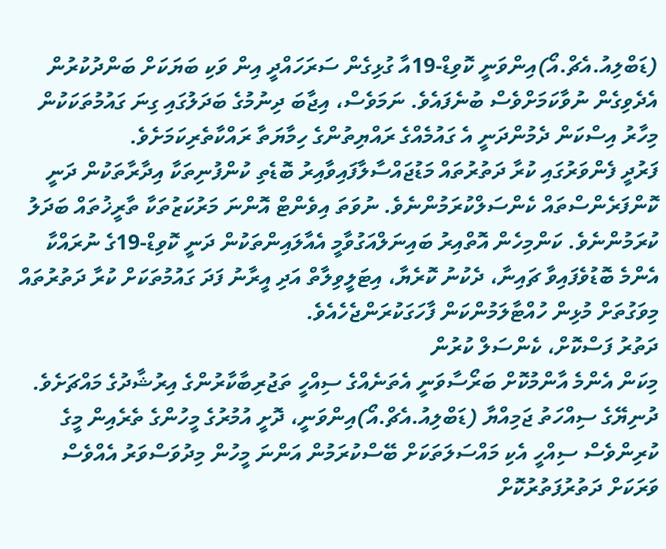(ޑަބްލިއު.އެޗް.އޯ)އިންވަނީ ކޮވިޑް-19އާ ގުޅިގެން ސަރަހައްދީ އިން ވަކި ބަޔަކަށް ބަންދުކުރުން އެދެވިގެން ނުވާކަމަށްވެސް ބުނެފައެވެ. ނަމަވެސް، އިޖާބަ ދިނުމުގެ ބަދަލުގައި ގިނަ ގައުމުތަކަކުން މިހާރު އިސްކަން ދެމުންދަނީ އެ ގައުމެއްގެ ރައްޔިތުންގެ ހިމާޔަތާ ރައްކާތެރިކަމަށެވެ.
ފަރުދީ ފެންވަރުގައި ކުރާ ދަތުރުތައް މަޑުޖައްސާލާފައިވާއިރު ބޮޑެތި ކުންފުނިތަކާ އިދާރާތަކުން ދަނީ ކޮންފަރެންސްތައް ކެންސަލްކުރަމުންނެވެ. ނުވަތަ އިވެންޓް އޮންނަ މަރުކަޒުތަކާ ތާރީޚުތައް ބަދަލު ކުރަމުންނެވެ. ކަންމިހެން އޮތްއިރު ބައިނަލްއަގުވާމީ އެއާލައިންތަކުން ދަނީ ކޮވިޑް-19ގެ ނުރައްކާ އެންމެ ބޮޑުވެފައިވާ ޗައިނާ، ދެކުނު ކޮރެޔާ، އިޓަލީވިލާތް އަދި އީރާނު ފަދަ ގައުމުތަކަށް ކުރާ ދަތުރުތައް މިވަގުތަށް މުޅިން ހުއްޓާލަމުންކަން ފާހަގަކުރަންޖެހެއެވެ.
ދަތުރު ފަސްކޮށް، ކެންސަލް ކުރުން
މިކަން އެންމެ އާންމުކޮށް ބަރޯސާވަނީ އެތަނެއްގެ ސިއްހީ ތަޖުރިބާކާރުންގެ އިރުޝާދުގެ މައްޗަށެވެ.
ދުނިޔޭގެ ސިއްހަތު ޖަމިއްޔާ (ޑަބްލިއު.އެޗް.އޯ)އިންވަނީ، ދޮށީ އުމުރުގެ މީހުންގެ ތެރެއިން މީގެ ކުރިންވެސް ސިއްހީ އެކި މައްސަލަތަކަށް ބޭސްކުރަމުން އަންނަ މީހުން މިދުވަސްވަރު އެއްވެސް ވަރަކަށް ދަތުރުފަތުރުކޮށް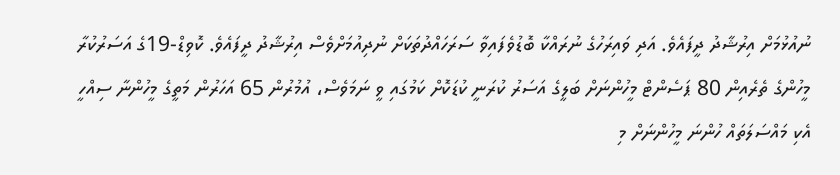ނުއުޅުމަށް އިރުޝާދު ދީފައެވެ. އަދި ވައިރަހުގެ ނުރައްކާ ބޮޑުވެފައިވާ ސަރަހައްދުތަކަށް ނުދިއުމަށްވެސް އިރުޝާދު ދީފައެވެ. ކޮވިޑް-19ގެ އަސަރުކުރާ މީހުންގެ ތެރެއިން 80 ޕަސެންޓް މީހުންނަށް ބަލީގެ އަސަރު ކުރަނީ ކުޑަކޮށް ކަމުގައި ވީ ނަމަވެސް، އުމުރުން 65 އަހަރުން މަތީގެ މީހުންނާ ސިއްހީ އެކި މައްސަލަތައް ހުންނަ މީހުންނަށް މި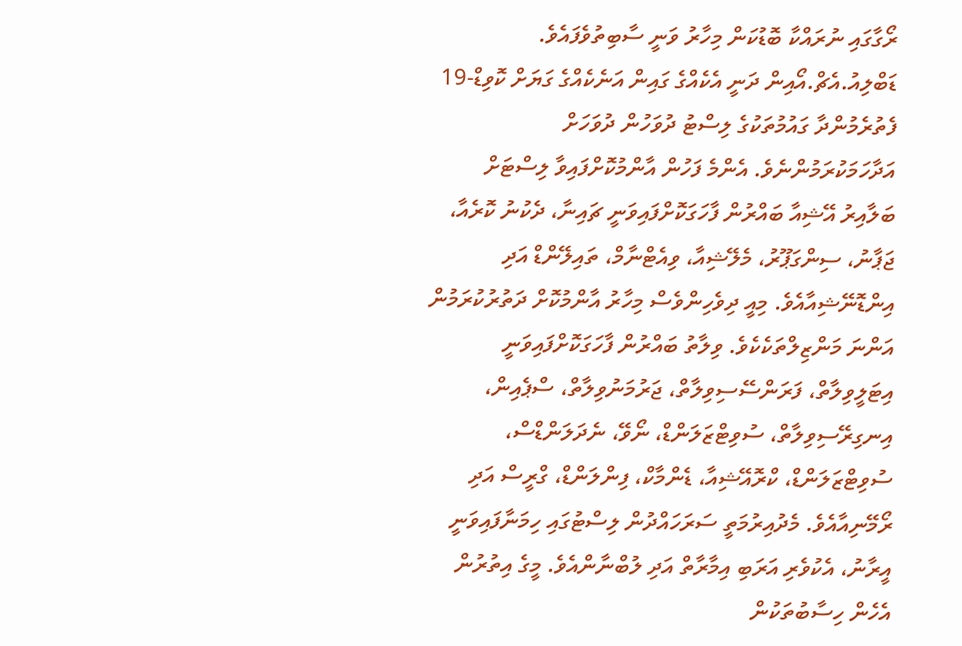ރޯގާގައި ނުރައްކާ ބޮޑުކަން މިހާރު ވަނީ ސާބިތުވެފައެވެ.
ޑަބްލިއު.އެޗް.އޯއިން ދަނީ އެކެއްގެ ގައިން އަނެކެއްގެ ގަޔަށް ކޮވިޑް-19 ފެތުރެމުންދާ ގައުމުތަކުގެ ލިސްޓު ދުވަހުން ދުވަހަށް އަދާހަމަކުރަމުންނެވެ. އެންމެ ފަހުން އާންމުކޮށްފައިވާ ލިސްޓަށް ބަލާއިރު އޭޝިއާ ބައްރުން ފާހަގަކޮށްފައިވަނީ ޗައިނާ، ދެކުނު ކޮރެއާ، ޖަޕާނު، ސިންގަޕޫރު، މެލޭޝިއާ، ވިއެޓްނާމް، ތައިލޭންޑް އަދި އިންޑޮނޭޝިއާއެވެ. މިއީ ދިވެހިންވެސް މިހާރު އާންމުކޮށް ދަތުރުކުރަމުން އަންނަ މަންޒިލްތަކެކެވެ. ވިލާތު ބައްރުން ފާހަގަކޮށްފައިވަނީ އިޓަލީވިލާތް، ފަރަންސޭސިވިލާތް، ޖަރުމަނުވިލާތް، ސްޕެއިން، އިނގިރޭސިވިލާތް، ސުވިޓްޒަލަންޑް، ނޯވޭ، ނެދަލަންޑްސް، ސުވިޓްޒަލަންޑް، ކްރޮއޭޝިއާ، ޑެންމާކް، ފިންލަންޑް، ގްރީސް އަދި ރޯމޭނިއާއެވެ. މެދުއިރުމަތީ ސަރަހައްދުން ލިސްޓުގައި ހިމަނާފައިވަނީ އީރާނު، އެކުވެރި އަރަބި އިމާރާތް އަދި ލުބްނާންއެވެ. މީގެ އިތުރުން އެހެން ހިސާބުތަކުން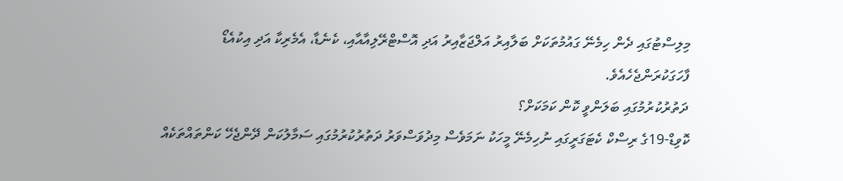މިލިސްޓުގައި ދެން ހިމެނޭ ގައުމުތަކަށް ބަލާއިރު އަލްޖަޒާއިރު އަދި އޮސްޓްރޭލިއާއާއި، ކެނެޑާ، އެމެރިކާ އަދި އިކުއެޑޯ ފާހަގަކުރަންޖެހެއެވެ.
ދަތުރުކުރުމުގައި ބަލަންވީ ކޮން ކަމަކަށް؟
ކޮވިޑް-19ގެ ރިސްކް ކެޓަގަރީގައި ނުހިމެނޭ މީހަކު ނަމަވެސް މިދުވަސްވަރު ދަތުރުކުރުމުގައި ސަމާލުކަން ދޭންޖެހޭ ކަންތައްތަކެއް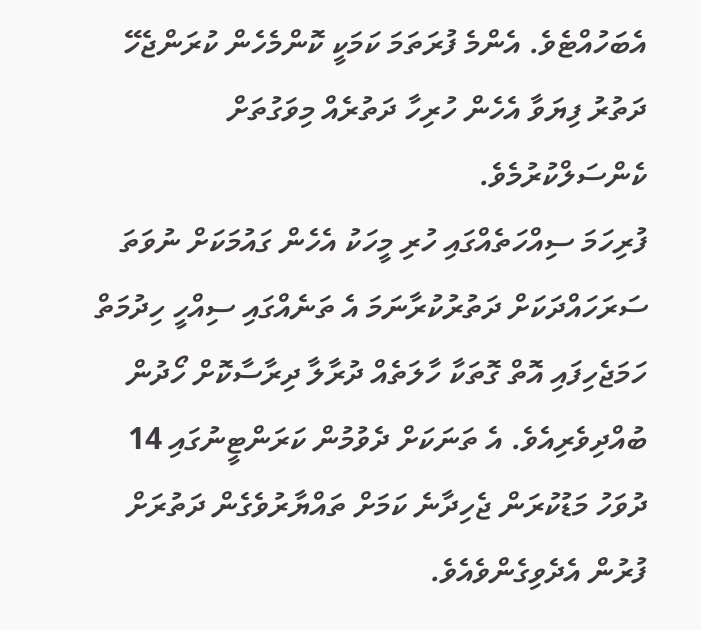އެބަހުއްޓެވެ. އެންމެ ފުރަތަމަ ކަމަކީ ކޮންމެހެން ކުރަންޖެހޭ ދަތުރު ފިޔަވާ އެހެން ހުރިހާ ދަތުރެއް މިވަގުތަށް ކެންސަލްކުރުމެވެ.
ފުރިހަމަ ސިއްހަތެއްގައި ހުރި މީހަކު އެހެން ގައުމަކަށް ނުވަތަ ސަރަހައްދަކަށް ދަތުރުކުރާނަމަ އެ ތަނެއްގައި ސިއްހީ ހިދުމަތް ހަމަޖެހިފައި އޮތް ގޮތަކާ ހާލަތެއް ދުރާލާ ދިރާސާކޮށް ހޯދުން ބުއްދިވެރިއެވެ. އެ ތަނަކަށް ދެވުމުން ކަރަންޓީނުގައި 14 ދުވަހު މަޑުކުރަން ޖެހިދާނެ ކަމަށް ތައްޔާރުވެގެން ދަތުރަށް ފުރުން އެދެވިގެންވެއެވެ.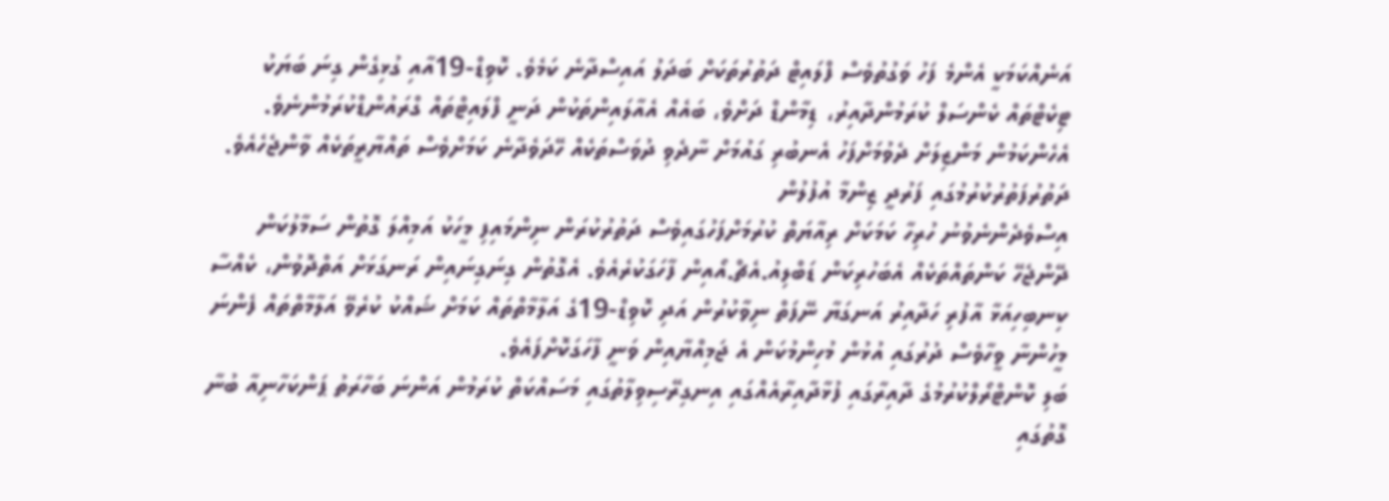އަނެއްކަމަކީ އެންމެ ފަހު ވަގުތުވެސް ފްލައިޓް ދަތުރުތަކަށް ބަދަލު އައިސްދާނެ ކަމެވެ. ކޮވިޑް-19އާއި ގުޅިގެން ގިނަ ބަޔަކު ޓިކެޓްތައް ކެންސަލް ކުރަމުންދާއިރު، ޑިމާންޑް ދަށްވެ، ބައެއް އެއާލައިންތަކުން ދަނީ ފްލައިޓްތައް ގްރައުންޑްކުރަމުންނެވެ. އެހެންކަމުން މަންޒިލަށް ދެވުމަށްފަހު އެނބުރި ގައުމަށް ނާދެވި ދުވަސްތަކެއް ހޭދަވެދާނެ ކަމަށްވެސް ތައްޔާރީތަކެއް ވާންޖެހެއެވެ.
ދަތުރުފަތުރުކުރުމުގައި ފަރުދީ ޒިންމާ އުފުލުން
އިސްވެދެންނެވުނު ހުރިހާ ކަމަކަށް ރިއާޔަތް ކުރުމަށްފަހުގައިވެސް ދަތުރުކުރަން ނިންމައިފި މީހަކު އަމިއްލަ ގޮތުން ސަމާލުކަން ދޭންޖެހޭ ކަންތައްތަކެއް އެބަހުރިކަން ޑަބްލިއު.އެޗް.އޯއިން ފާހަގަކުރެއެވެ. އެގޮތުން ގިނަގިނައިން ރަނގަޅަށް އަތްދޮވުން، ކެއްސާ ކިނބިހިއަޅާ އާފުރި ހަދާއިރު އަނގަޔާ ނޭފަތް ނިވާކުރުން އަދި ކޮވިޑް-19ގެ އަލާމާތްތައް ކަމަށް ޝައްކު ކުރެވޭ އަލާމާތްތައް ފެންނަ މީހުންނާ ވީހާވެސް ދުރުގައި އުޅުން މުހިންމުކަން އެ ޖަމިއްޔާއިން ވަނީ ފާހަގަކޮށްފައެވެ.
ބަލި ކޮންޓްރޯލްކުރުމުގެ ދާއިރާގައި ފުޅާދާއިރާއެއްގައި އިނގިރޭސިވިލާތުގައި މަސައްކަތް ކުރަމުން އަންނަ ބަހާރަތު ޕަންކަހާނިއާ ބުނާ ގޮތުގައި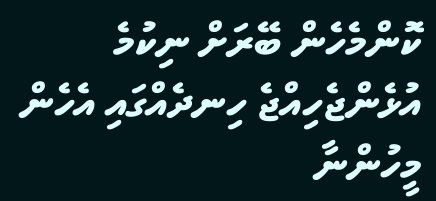ކޮންމެހެން ބޭރަށް ނިކުމެ އުޅެންޖެހިއްޖެ ހިނދެއްގައި އެހެން މީހުންނާ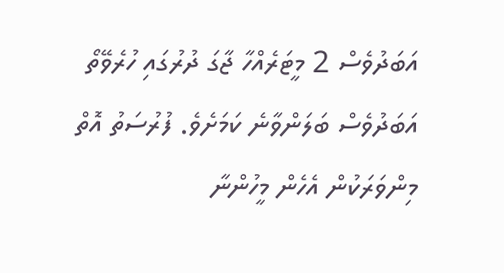އަބަދުވެސް 2 މީޓަރެއްހާ ޖާގަ ދުރުގައި ހުރެވޭތޯ އަބަދުވެސް ބަލަންވާނެ ކަމަށެވެ. ފުރުސަތު އޮތް މިންވަރަކުން އެހެން މީހުންނާ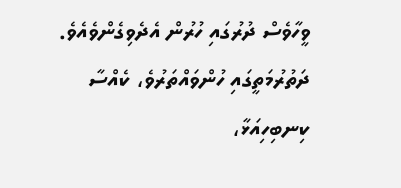ވީހާވެސް ދުރުގައި ހުރުން އެދެވިގެންވެއެވެ.
ދަތުރުމަތީގައި ހުންވައްތަރުވެ، ކެއްސާ ކިނބިހިއަޅާ،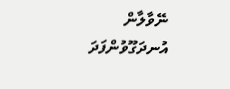ނޭވާލާން އުނދަގޫވުންފަދަ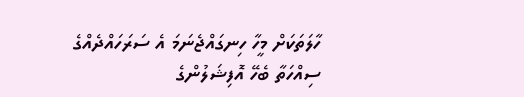ހާލަތަކަށް މީހާ ހިނގައްޖެނަމަ އެ ސަރަހައްދެއްގެ ސިއްހަތާ ބެހޭ އޮފިޝަލުންގެ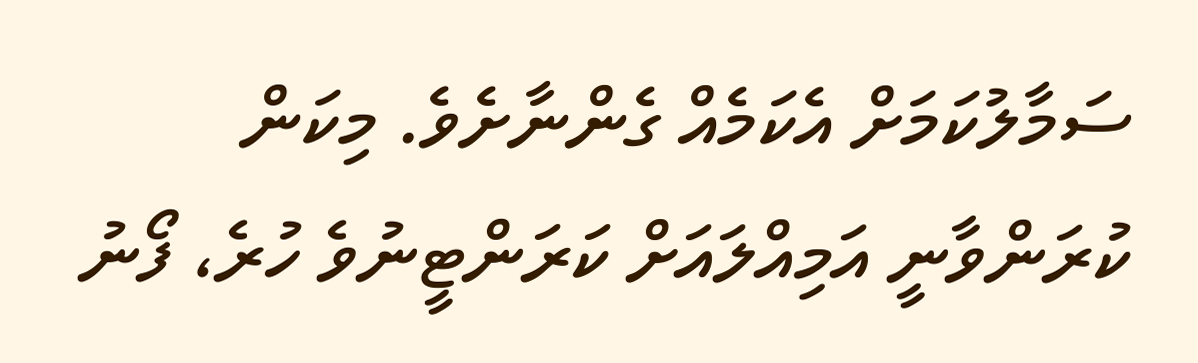ސަމާލުކަމަށް އެކަމެއް ގެންނާށެވެ. މިކަން ކުރަންވާނީ އަމިއްލައަށް ކަރަންޓީނުވެ ހުރެ، ފޯނު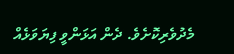މެދުވެރިކޮށެވެ. ދެން އަޅަންވީ ފިޔަވަޅެއް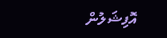އޮފިޝަލުން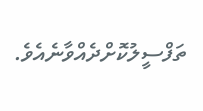ތަފްސީލުކޮށްދެއްވާނެއެވެ.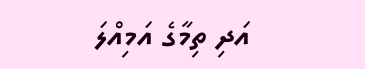އަދި ތިމާގެ އަމިއްލަ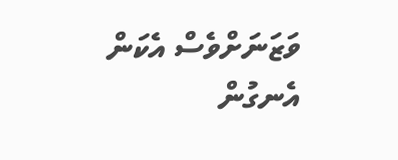ވަޒަނަށްވެސް އެކަން އެނގުން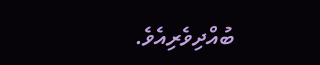ބުއްދިވެރިއެވެ.